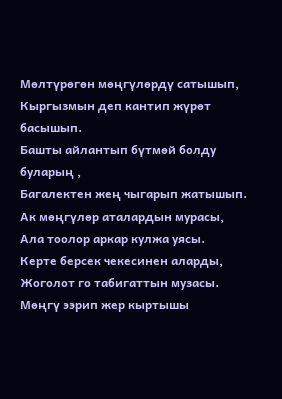Мөлтүрөгөн мөңгүлөрдү сатышып,
Кыргызмын деп кантип жүрөт басышып.
Башты айлантып бүтмөй болду буларың ,
Багалектен жең чыгарып жатышып.
Ак мөңгүлөр аталардын мурасы,
Ала тоолор аркар кулжа уясы.
Керте берсек чекесинен аларды,
Жоголот го табигаттын музасы.
Мөңгү ээрип жер кыртышы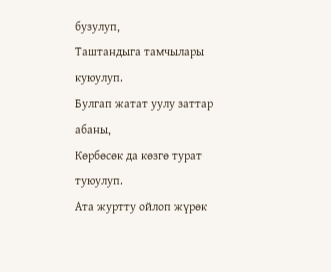бузулуп,
Таштандыга тамчылары куюулуп.
Булгап жатат уулу заттар абаны,
Көрбөсөк да көзгө турат туюулуп.
Ата журтту ойлоп жүрөк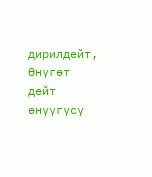дирилдейт,
Өнүгөт дейт өнүүгүсү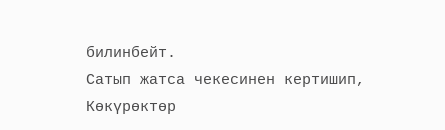билинбейт.
Сатып жатса чекесинен кертишип,
Көкүрөктөр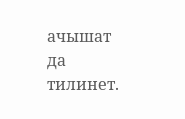ачышат да тилинет.